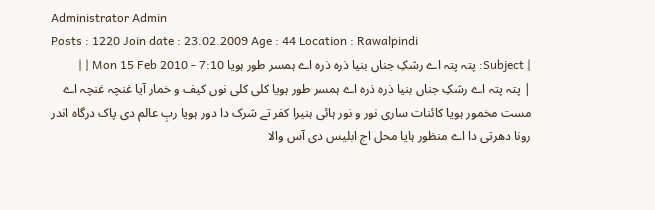Administrator Admin
Posts : 1220 Join date : 23.02.2009 Age : 44 Location : Rawalpindi
| Subject: پتہ پتہ اے رشکِ جناں بنیا ذرہ ذرہ اے ہمسر طور ہویا Mon 15 Feb 2010 - 7:10 | |
| پتہ پتہ اے رشکِ جناں بنیا ذرہ ذرہ اے ہمسر طور ہویا کلی کلی نوں کیف و خمار آیا غنچہ غنچہ اے مست مخمور ہویا کائنات ساری نور و نور ہائی ہنیرا کفر تے شرک دا دور ہویا ربِ عالم دی پاک درگاہ اندر رونا دھرتی دا اے منظور ہایا محل اج ابلیس دی آس والا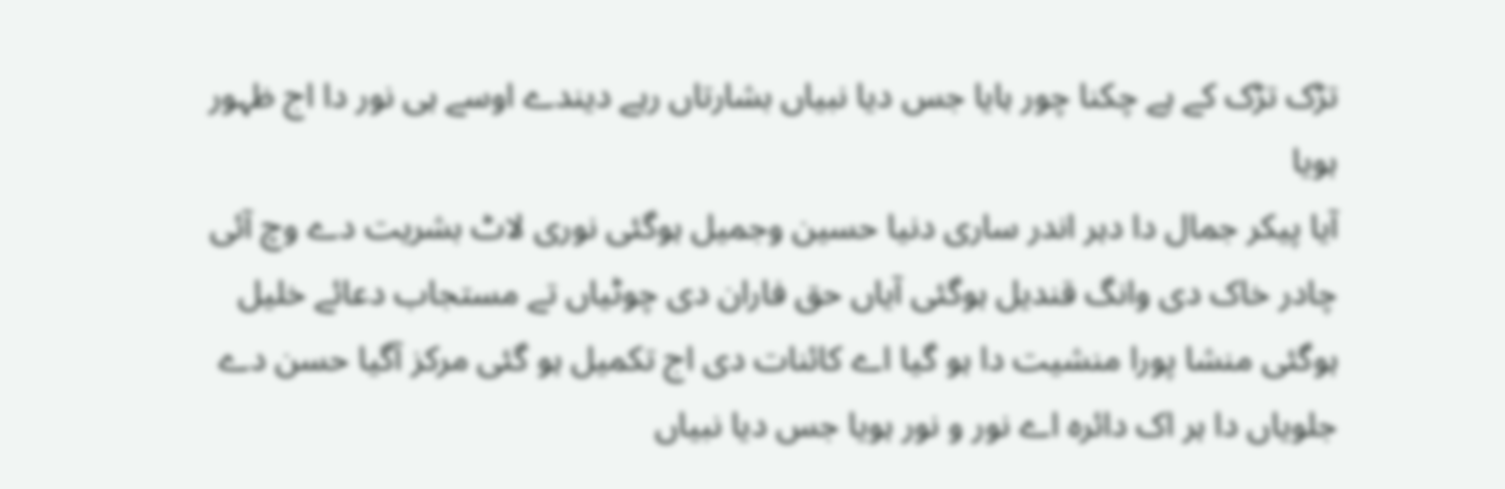تڑک تڑک کے ہے چکنا چور ہایا جس دیا نبیاں بشارتاں رہے دیندے اوسے ہی نور دا اج ظہور ہویا
آیا پیکر جمال دا دہر اندر ساری دنیا حسین وجمیل ہوگئی نوری لاٹ بشریت دے وچ آئی چادر خاک دی وانگ قندیل ہوگئی آیاں حق فاران دی چوٹیاں تے مستجاب دعائے خلیل ہوگئی منشا پورا منشیت دا ہو گیا اے کائنات دی اج تکمیل ہو گئی مرکز آگیا حسن دے جلویاں دا ہر اک دائرہ اے نور و نور ہویا جس دیا نبیاں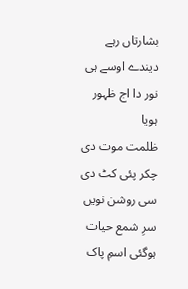بشارتاں رہے دیندے اوسے ہی نور دا اج ظہور ہویا
ظلمت موت دی چکر پئی کٹ دی سی روشن نویں سرِ شمع حیات ہوگئی اسمِ پاک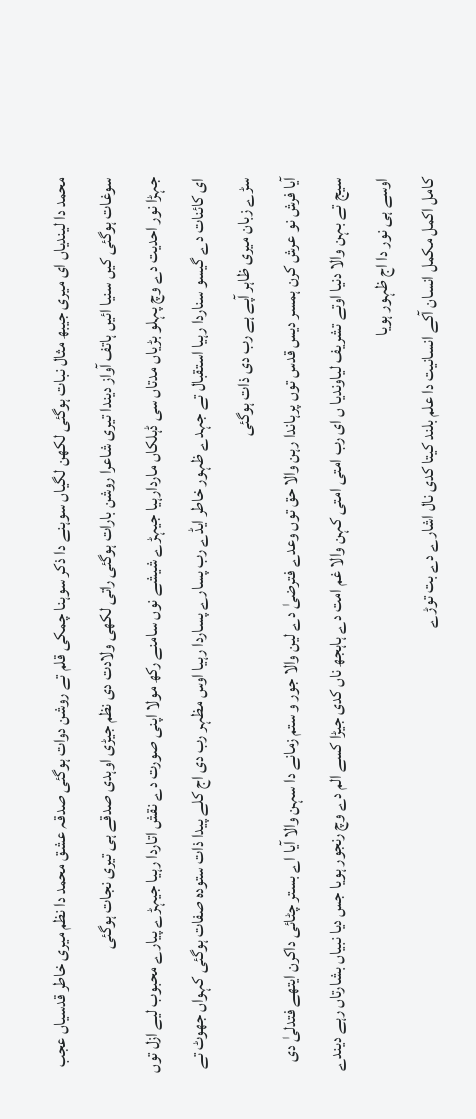محمد دا لیندیاں ای میری جیبھ مثال نبات ہوگئی لکھن لگیاں سوہنے دا ذکر سوہنا چمکی قلم تے روشن دوات ہوگئی صدقہ عشق محمد دا نظم میری خاطر قدسیاں عجب سوغات ہوگئی کیں سنیا ائیں ہاتف آواز دیندا تیری شاعرا روشن بارات ہوگئی راتی لکھی ولادت دی نظم جیڑی اوہدی صدقے ہی تیری نجات ہوگئی
جہڑا نور احدیت دے وچ پہلو بڑیاں مدتاں سی ڈہلکاں ماردارہیا جیہڑے شیشے نوں سامنے رکھ مولا اپنی صورت دے نقش اتاردا رہیا جیہڑے پیارے محبوب لیے ازل توں ای کائنات دے گیسو سناردا رہیا استقبال تے جہدے ظہور خاطر ایڈے رب پسارے پساردا رہیا اوس مظہر رب دی اج کلے پیدا ذات ستودہ صفات ہوگئی کہواں جھوٹ تے سڑے زبان میری ظاہر آپے ہے رب دی ذات ہوگئی
آیا فرش نو عرش کرن ہمسر دیس قدس توں پرہاندا رہن والا حق توں وعدے فترضیٰ دے لین والا جور و ستم زمانے دا سہن والا آیا اے بستر چٹائی داکرن ایتھے فتدلیٰ دی سیج تے بہن والا دنیا اوتے تشریف لیاوندیا ں ای رب امتی امتی کہن والا غم امت دے ہاہجھ ناں کدی جیڑا کسے الم دے وچ رنجور ہویا جس دیا نبیاں بشارتاں رہے دیندے اوسے ہی نور دا اج ظہور ہویا
کامل اکمل مکمل انسان آکے انسانیت دا علم بلند کیتا کدی نال اشارے دے بت توڑے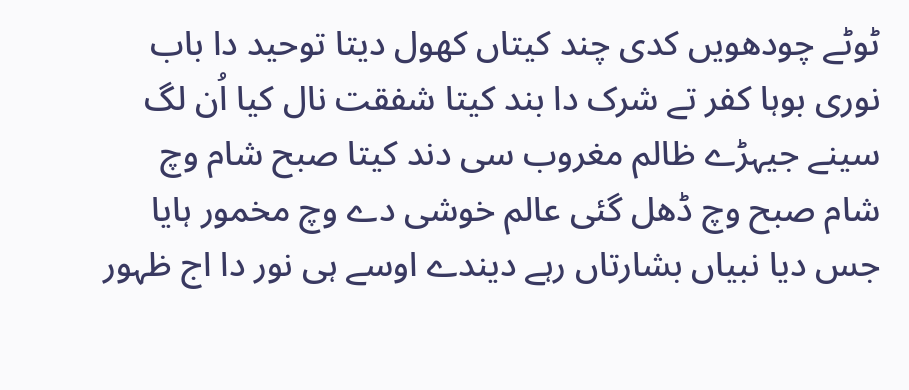ٹوٹے چودھویں کدی چند کیتاں کھول دیتا توحید دا باب نوری بوہا کفر تے شرک دا بند کیتا شفقت نال کیا اُن لگ سینے جیہڑے ظالم مغروب سی دند کیتا صبح شام وچ شام صبح وچ ڈھل گئی عالم خوشی دے وچ مخمور ہایا جس دیا نبیاں بشارتاں رہے دیندے اوسے ہی نور دا اج ظہور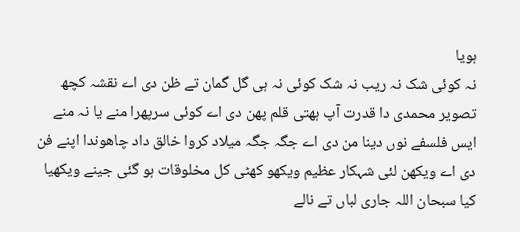ہویا
نہ کوئی شک نہ ریب نہ شک کوئی نہ ہی گل گمان تے ظن دی اے نقشہ کچھ تصویر محمدی دا قدرت آپ ہھتی قلم پھن دی اے کوئی سرپھرا منے یا نہ منے ایس فلسفے نوں دینا من دی اے جگہ جگہ میلاد کروا خالق داد چاھوندا اپنے فن دی اے ویکھن لئی شہکار عظیم ویکھو کھٹی کل مخلوقات ہو گئی جینے ویکھیا کیا سبحان اللہ جاری لباں تے نالے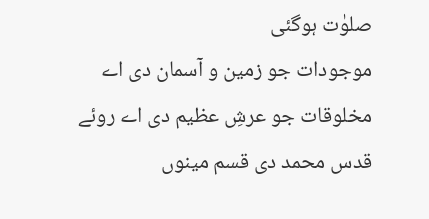صلوٰت ہوگئی
موجودات جو زمین و آسمان دی اے مخلوقات جو عرشِ عظیم دی اے روئے قدس محمد دی قسم مینوں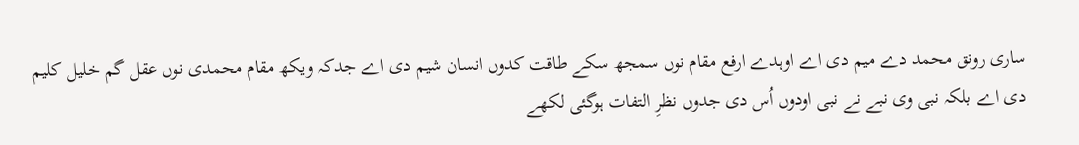ساری رونق محمد دے میم دی اے اوہدے ارفع مقام نوں سمجھ سکے طاقت کدوں انسان شیم دی اے جدکہ ویکھ مقام محمدی نوں عقل گم خلیل کلیم دی اے بلکہ نبی وی نبے نے نبی اودوں اُس دی جدوں نظرِ التفات ہوگئی لکھے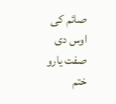صائم کی اوس دی صفت یارو ختم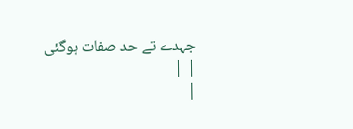جہدے تے حد صفات ہوگئی
| |
|